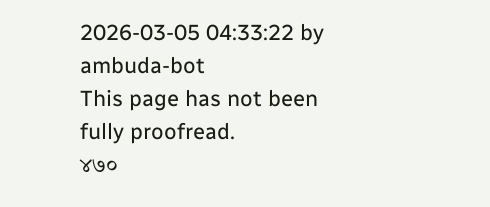2026-03-05 04:33:22 by ambuda-bot
This page has not been fully proofread.
४७०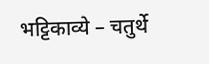भट्टिकाव्ये – चतुर्थे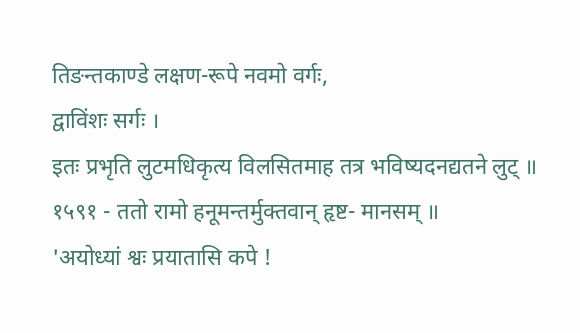तिङन्तकाण्डे लक्षण-रूपे नवमो वर्गः,
द्वाविंशः सर्गः ।
इतः प्रभृति लुटमधिकृत्य विलसितमाह तत्र भविष्यदनद्यतने लुट् ॥
१५९१ - ततो रामो हनूमन्तर्मुक्तवान् हृष्ट- मानसम् ॥
'अयोध्यां श्वः प्रयातासि कपे !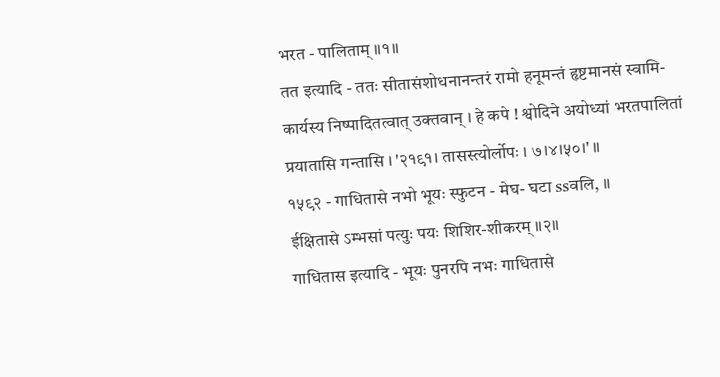भरत - पालिताम् ॥१॥
तत इत्यादि - ततः सीतासंशोधनानन्तरं रामो हनूमन्तं हृष्टमानसं स्वामि-
कार्यस्य निष्पादितत्वात् उक्तवान् । हे कपे ! श्वोदिने अयोध्यां भरतपालितां
प्रयातासि गन्तासि । '२१९१। तासस्त्योर्लोपः । ७।४।५०।' ॥
१५९२ - गाधितासे नभो भूयः स्फुटन - मेघ- घटा ssवलि, ॥
ईक्षितासे ऽम्भसां पत्युः पयः शिशिर-शीकरम् ॥२॥
गाधितास इत्यादि - भूयः पुनरपि नभः गाधितासे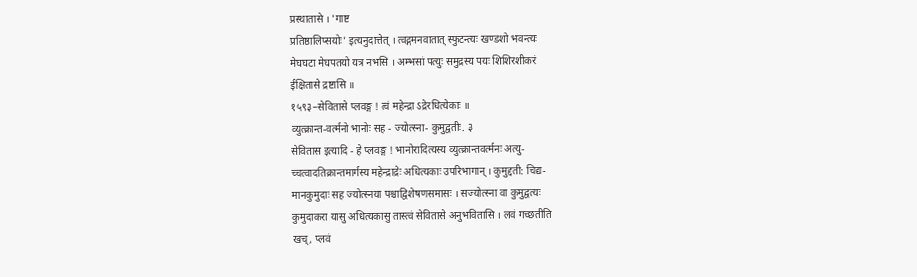प्रस्थातासे । 'गाष्ट
प्रतिष्ठालिप्सयोः' इत्यनुदात्तेत् । त्वद्गमनवातात् स्फुटन्त्यः खण्डशो भवन्त्यः
मेघघटा मेघपतयो यत्र नभसि । अम्भसां पत्युः समुद्रस्य पयः शिशिरशीकरं
ईक्षितासे द्रष्टासि ॥
१५९३–सेवितासे प्लवङ्ग ! त्वं महेन्द्रा ऽद्रेरधित्येकाः ॥
व्युत्क्रान्त-वर्त्मनो भानोः सह - ज्योत्स्ना- कुमुद्वतीः. ३
सेवितास इत्यादि - हे प्लवङ्ग ! भानोरादित्यस्य व्युत्क्रान्तवर्त्मनः अत्यु-
च्चत्वादतिक्रान्तमार्गस्य महेन्द्राद्रेः अधित्यकाः उपरिभागान् । कुमुद्दती: चिद्य-
मानकुमुदाः सह ज्योत्स्नया पश्चाद्विशेषणसमासः । सज्योत्स्ना वा कुमुद्वत्यः
कुमुदाकरा यासु अधित्यकासु तास्त्वं सेवितासे अनुभवितासि । लवं गच्छतीति
खच्, प्लवं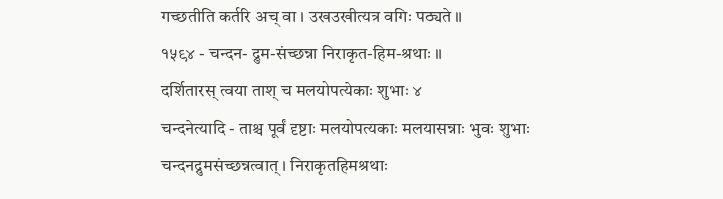गच्छतीति कर्तरि अच् वा । उखउखीत्यत्र वगिः पठ्यते ॥
१५९४ - चन्दन- द्रुम-संच्छन्ना निराकृत-हिम-श्रथाः ॥
दर्शितारस् त्वया ताश् च मलयोपत्येकाः शुभाः ४
चन्दनेत्यादि - ताश्च पूर्वं दृष्टाः मलयोपत्यकाः मलयासन्नाः भुवः शुभाः
चन्दनद्रुमसंच्छन्नत्वात् । निराकृतहिमश्रथाः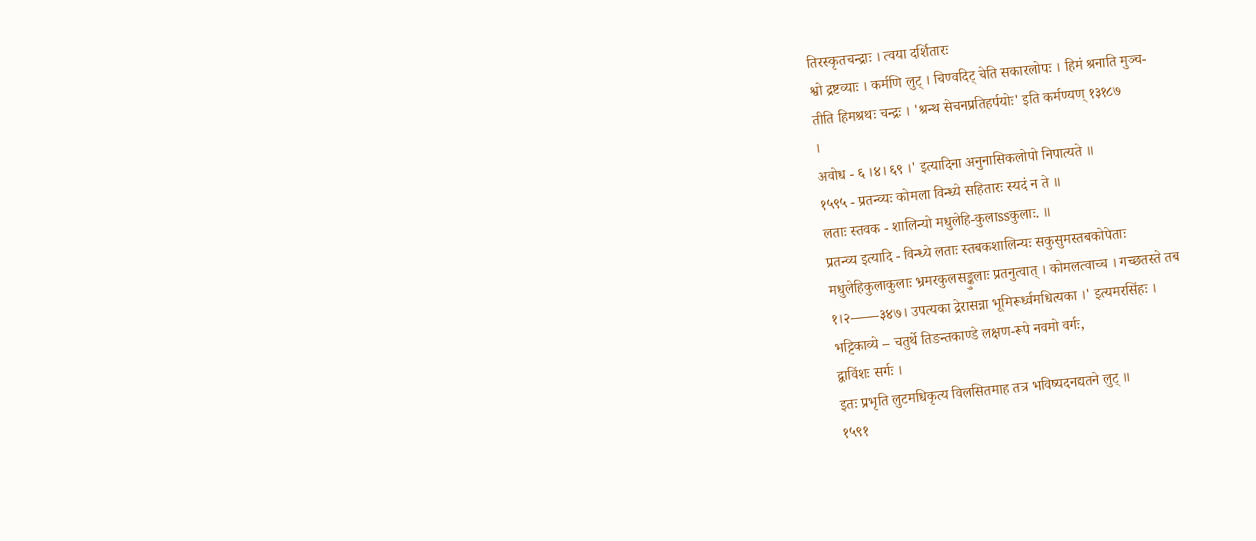तिरस्कृतचन्द्राः । त्वया दर्शितारः
श्वो द्रष्टव्याः । कर्मणि लुट् । चिण्वदिट् चेति सकारलोपः । हिमं श्रनाति मुञ्च-
तीति हिमश्रथः चन्द्रः । 'श्रन्थ सेचनप्रतिहर्पयोः' इति कर्मण्यण् १३१८७
।
अवोध - ६ ।४। ६९ ।' इत्यादिना अनुनासिकलोपो निपात्यते ॥
१५९५ - प्रतन्व्यः कोमला विन्ध्ये सहितारः स्यदं न ते ॥
लताः स्तवक - शालिन्यो मधुलेहि-कुलाssकुलाः. ॥
प्रतन्व्य इत्यादि - विन्ध्ये लताः स्तबकशालिन्यः सकुसुमस्तबकोपेताः
मधुलेहिकुलाकुलाः भ्रमरकुलसङ्कुलाः प्रतनुत्वात् । कोमलत्वाच्च । गच्छतस्ते तब
१।२——३४७। उपत्यका द्रेरासन्ना भूमिरूर्ध्वमधित्यका ।' इत्यमरसिंहः ।
भट्टिकाव्ये – चतुर्थे तिङन्तकाण्डे लक्षण-रूपे नवमो वर्गः,
द्वाविंशः सर्गः ।
इतः प्रभृति लुटमधिकृत्य विलसितमाह तत्र भविष्यदनद्यतने लुट् ॥
१५९१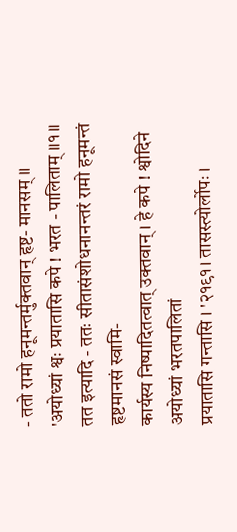- ततो रामो हनूमन्तर्मुक्तवान् हृष्ट- मानसम् ॥
'अयोध्यां श्वः प्रयातासि कपे ! भरत - पालिताम् ॥१॥
तत इत्यादि - ततः सीतासंशोधनानन्तरं रामो हनूमन्तं हृष्टमानसं स्वामि-
कार्यस्य निष्पादितत्वात् उक्तवान् । हे कपे ! श्वोदिने अयोध्यां भरतपालितां
प्रयातासि गन्तासि । '२१९१। तासस्त्योर्लोपः ।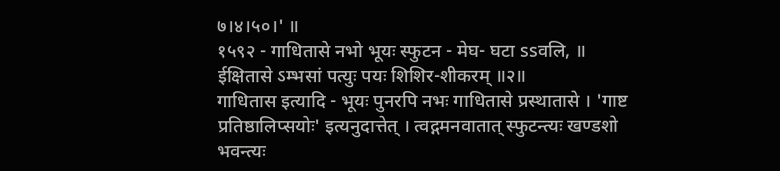७।४।५०।' ॥
१५९२ - गाधितासे नभो भूयः स्फुटन - मेघ- घटा ssवलि, ॥
ईक्षितासे ऽम्भसां पत्युः पयः शिशिर-शीकरम् ॥२॥
गाधितास इत्यादि - भूयः पुनरपि नभः गाधितासे प्रस्थातासे । 'गाष्ट
प्रतिष्ठालिप्सयोः' इत्यनुदात्तेत् । त्वद्गमनवातात् स्फुटन्त्यः खण्डशो भवन्त्यः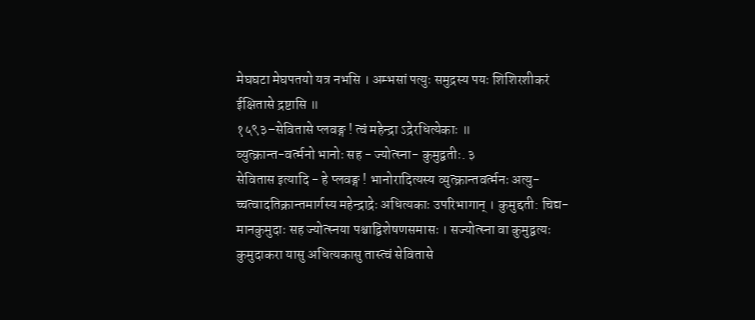मेघघटा मेघपतयो यत्र नभसि । अम्भसां पत्युः समुद्रस्य पयः शिशिरशीकरं
ईक्षितासे द्रष्टासि ॥
१५९३–सेवितासे प्लवङ्ग ! त्वं महेन्द्रा ऽद्रेरधित्येकाः ॥
व्युत्क्रान्त-वर्त्मनो भानोः सह - ज्योत्स्ना- कुमुद्वतीः. ३
सेवितास इत्यादि - हे प्लवङ्ग ! भानोरादित्यस्य व्युत्क्रान्तवर्त्मनः अत्यु-
च्चत्वादतिक्रान्तमार्गस्य महेन्द्राद्रेः अधित्यकाः उपरिभागान् । कुमुद्दती: चिद्य-
मानकुमुदाः सह ज्योत्स्नया पश्चाद्विशेषणसमासः । सज्योत्स्ना वा कुमुद्वत्यः
कुमुदाकरा यासु अधित्यकासु तास्त्वं सेवितासे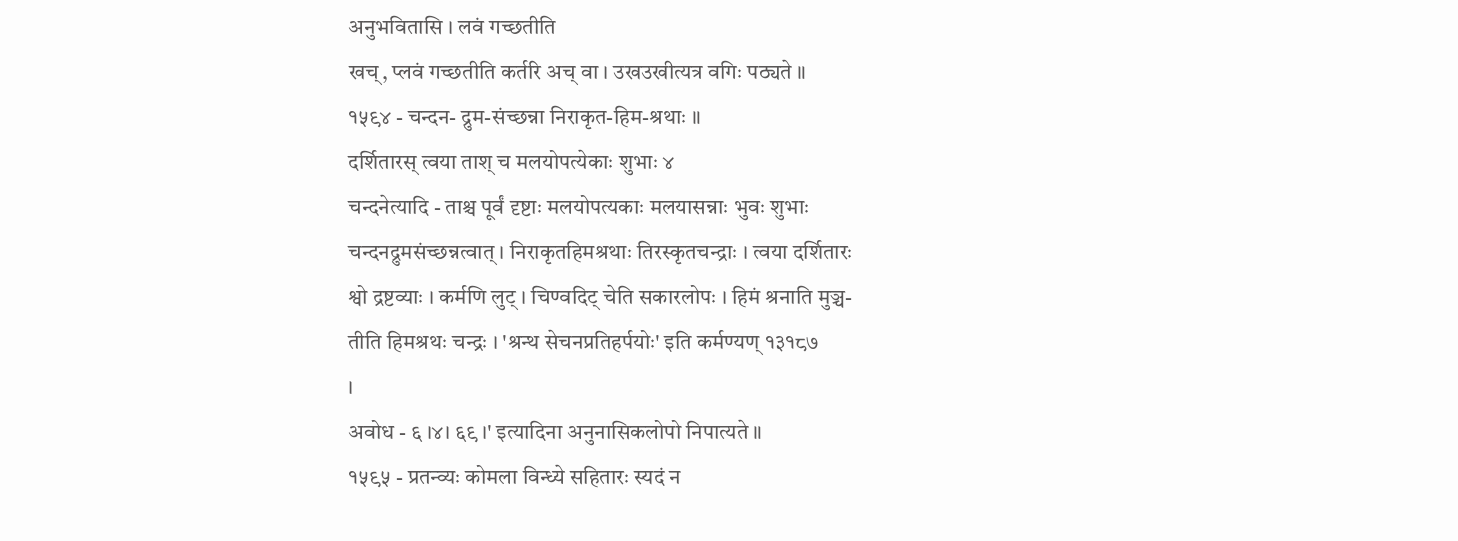अनुभवितासि । लवं गच्छतीति
खच्, प्लवं गच्छतीति कर्तरि अच् वा । उखउखीत्यत्र वगिः पठ्यते ॥
१५९४ - चन्दन- द्रुम-संच्छन्ना निराकृत-हिम-श्रथाः ॥
दर्शितारस् त्वया ताश् च मलयोपत्येकाः शुभाः ४
चन्दनेत्यादि - ताश्च पूर्वं दृष्टाः मलयोपत्यकाः मलयासन्नाः भुवः शुभाः
चन्दनद्रुमसंच्छन्नत्वात् । निराकृतहिमश्रथाः तिरस्कृतचन्द्राः । त्वया दर्शितारः
श्वो द्रष्टव्याः । कर्मणि लुट् । चिण्वदिट् चेति सकारलोपः । हिमं श्रनाति मुञ्च-
तीति हिमश्रथः चन्द्रः । 'श्रन्थ सेचनप्रतिहर्पयोः' इति कर्मण्यण् १३१८७
।
अवोध - ६ ।४। ६९ ।' इत्यादिना अनुनासिकलोपो निपात्यते ॥
१५९५ - प्रतन्व्यः कोमला विन्ध्ये सहितारः स्यदं न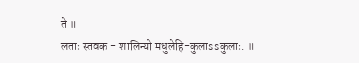ते ॥
लताः स्तवक - शालिन्यो मधुलेहि-कुलाssकुलाः. ॥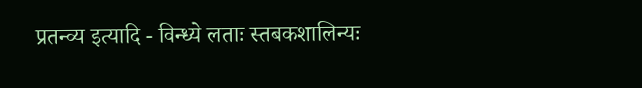प्रतन्व्य इत्यादि - विन्ध्ये लताः स्तबकशालिन्यः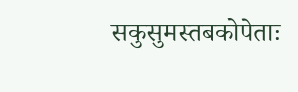सकुसुमस्तबकोपेताः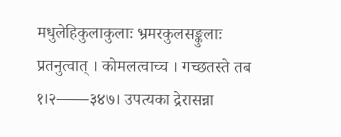मधुलेहिकुलाकुलाः भ्रमरकुलसङ्कुलाः प्रतनुत्वात् । कोमलत्वाच्च । गच्छतस्ते तब
१।२——३४७। उपत्यका द्रेरासन्ना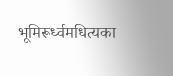भूमिरूर्ध्वमधित्यका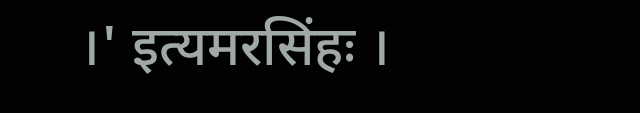।' इत्यमरसिंहः ।